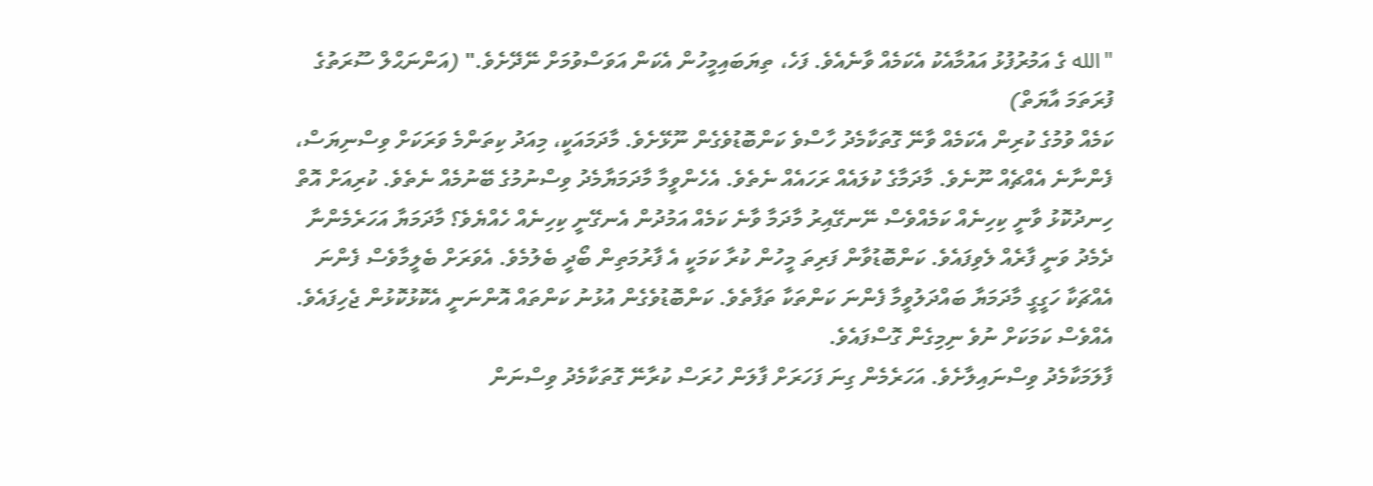"الله ގެ އަމުރުފުޅު އައުމާއެކު އެކަމެއް ވާނެއެވެ. ފަހެ، ތިޔަބައިމީހުން އެކަން އަވަސްވުމަށް ނޭދޭށެވެ." (އަންނަޙްލް ސޫރަތުގެ ފުރަތަމަ އާޔަތް)
ކަމެއް ވުމުގެ ކުރިން އެކަމެއް ވާނޭ ގޮތަކާމެދު ހާސްވެ ކަންބޮޑުވެގެން ނޫޅޭށެވެ. މާދަމައަކީ، މިއަދު ކިތަންމެ ވަރަކަށް ވިސްނިޔަސް، ފެންނާނެ އެއްޗެއް ނޫނެވެ. މާދަމާގެ ކުލައެއް ރަހައެއް ނެތެވެ. އެހެންވީމާ މާދަމަޔާމެދު ވިސްނުމުގެ ބޭނުމެއް ނެތެވެ. ކުރިއަށް އޮތް ހިނދުކޮޅު ވާނީ ކިހިނެއް ކަމެއްވެސް ނޭނގޭއިރު މާދަމާ ވާނެ ކަމެއް އަމުދުން އެނގޭނީ ކިހިނެއް ހެއްޔެވެ؟ މާދަމަޔާ އަހަރެމެންނާ ދެމެދު ވަނީ ފާރެއް ލެވިފައެވެ. ކަންބޮޑުވާން ފަރިތަ މީހުން ކުރާ ކަމަކީ އެ ފާރުމަތިން ބޯދީ ބެލުމެވެ. އެވަރަށް ބެލީމާވެސް ފެންނަ އެއްޗަކާ ހަގީގީ މާދަމަޔާ ބައްދަލުވީމާ ފެންނަ ކަންތަކާ ތަފާތެވެ. ކަންބޮޑުވެގެން އުޅުނު ކަންތައް އޮންނަނީ އެކޮޅުކޮޅުން ޖެހިފައެވެ. އެއްވެސް ކަމަކަށް ނުވެ ނިމިގެން ގޮސްފައެވެ.
ފާލަމަކާމެދު ވިސްނައިލާށެވެ. އަހަރެމެން ގިނަ ފަހަރަށް ފާލަން ހުރަސް ކުރާނޭ ގޮތަކާމެދު ވިސްނަން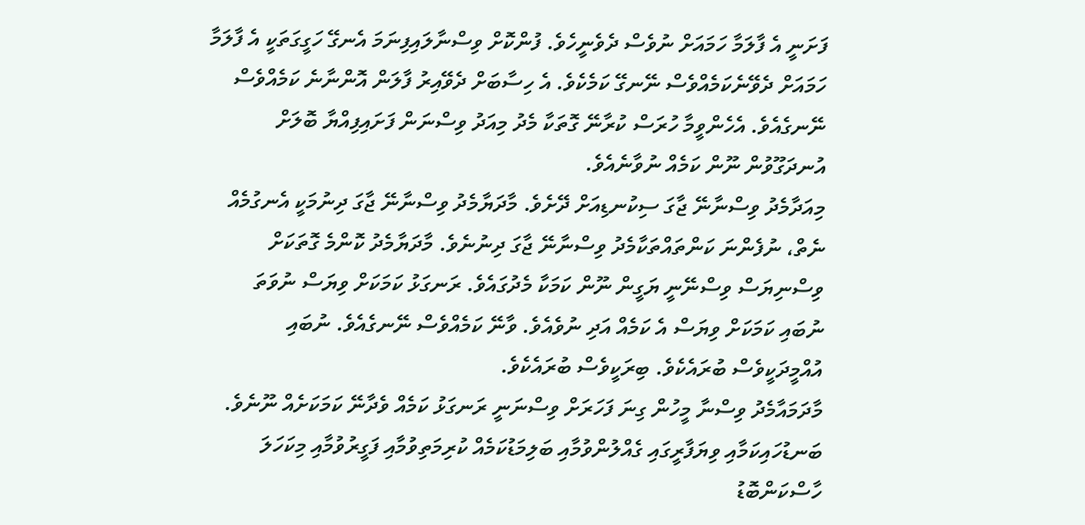ފަށަނީ އެ ފާލަމާ ހަމައަށް ނުވެސް ދެވެނީހެވެ. ފުންކޮށް ވިސްނާލައިފިނަމަ އެނގޭ ހަގީގަތަކީ އެ ފާލަމާ ހަމައަށް ދެވޭނެކަމެއްވެސް ނޭނގޭ ކަމެކެވެ. އެ ހިސާބަށް ދެވޭއިރު ފާލަން އޮންނާނެ ކަމެއްވެސް ނޭނގެއެވެ. އެހެންވީމާ ހުރަސް ކުރާނޭ ގޮތަކާ މެދު މިއަދު ވިސްނަން ފަށައިފިއްޔާ ބޮލަށް އުނދަގޫވުން ނޫން ކަމެއް ނުވާނެއެވެ.
މިއަދާމެދު ވިސްނާނޭ ޖާގަ ސިކުނޑިއަށް ދޭށެވެ. މާދަޔާމެދު ވިސްނާނޭ ޖާގަ ދިނުމަކީ އެނގުމެއް ނެތް، ނުފެންނަ ކަންތައްތަކާމެދު ވިސްނާނޭ ޖާގަ ދިނުނެވެ. މާދަޔާމެދު ކޮންމެ ގޮތަކަށް ވިސްނިޔަސް ވިސްނޭނީ ޔަގީން ނޫން ކަމަކާ މެދުގައެވެ. ރަނގަޅު ކަމަކަށް ވިޔަސް ނުވަތަ ނުބައި ކަމަކަށް ވިޔަސް އެ ކަމެއް އަދި ނުވެއެވެ. ވާނޭ ކަމެއްވެސް ނޭނގެއެވެ. ނުބައި އުއްމީދަކީވެސް ބުރައެކެވެ. ބިރަކީވެސް ބުރައެކެވެ.
މާދަމައާމެދު ވިސްނާ މީހުން ގިނަ ފަހަރަށް ވިސްނަނީ ރަނގަޅު ކަމެއް ވެދާނޭ ކަމަކަށެއް ނޫނެވެ. ބަނޑުހައިކަމާއި ވިޔަފާރީގައި ގެއްލުންވުމާއި ބަލިމަޑުކަމެއް ކުރިމަތިވުމާއި ފަގީރުވުމާއި މިކަހަލަ ހާސްކަންބޮޑު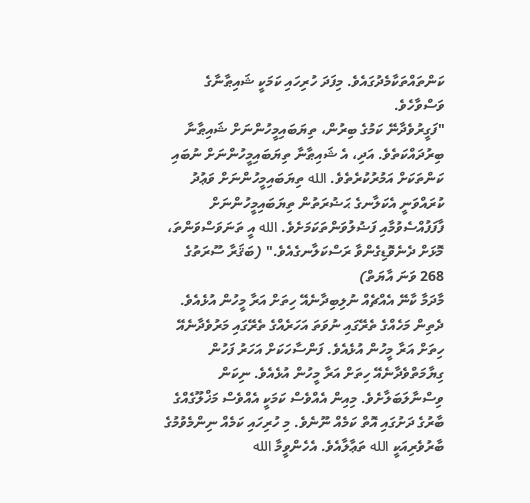ކަންތައްތަކާމެދުގައެވެ. މިފަދަ ހުރިހައި ކަމަކީ ޝައިޠާނާގެ ވަސްވާހެވެ.
"ފަގީރުވެދާނޭ ކަމުގެ ބިރުން، ތިޔަބައިމީހުންނަށް ޝައިޠާނާ ބިރުދައްކަތެވެ. އަދި، އެ ޝައިޠާނާ ތިޔަބައިމީހުންނަށް ނުބައި ކަންތަކަށް އަމުރުކުރެތެވެ. الله ތިޔަބައިމީހުންނަށް ވަޢުދު ކުރައްވަނީ އެކަލާނގެ ޙަޟުރަތުން ތިޔަބައިމީހުންނަށް ފާފަފުއްސެވުމާއި ފަޟުލުވަންތަކަމަށެވެ. الله އީ ތަނަވަސްވަންތަ، މޮޅަށް ދެނެވޮޑިގެންވާ ރަސްކަލާނގެއެވެ." (ބަޤަރާ ސޫރަތުގެ 268 ވަނަ އާޔަތް)
މާދަމާ ކާނޭ އެއްޗެއް ނުލިބިދާނެއޭ ހިތަށް އަރާ މީހުން އުޅެއެވެ. ދެތިން މަހެއްގެ ތެރޭގައި ނުވަތަ އަހަރެއްގެ ތެރޭގައި މަރުވެދާނެއޭ ހިތަށް އަރާ މީހުން އުޅެއެވެ. ފަންސާހަކަށް އަހަރު ފަހުން ގިޔާމަތްވެދާނެއޭ ހިތަށް އަރާ މީހުން އުޅެއެވެ. ނިކަން ވިސްނާލަބަލާށެވެ. މިއިން އެއްވެސް ކަމަކީ އެއްވެސް މަޚްލޫގެއްގެ ބާރުގެ ދަށުގައި އޮތް ކަމެއް ނޫނެވެ. މި ހުރިހައި ކަމެއް ނިންމެވުމުގެ ބާރުވެރިއަކީ الله ތަޢާލާއެވެ. އެހެންވީމާ الله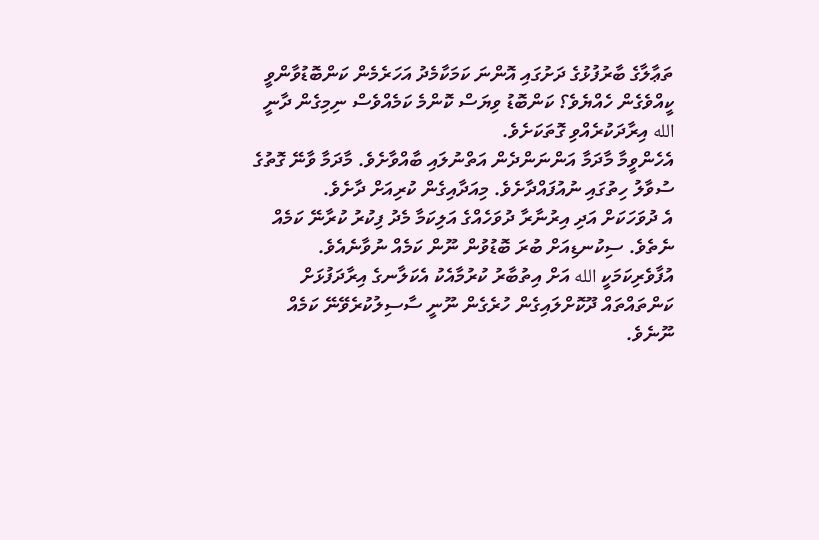ތަޢާލާގެ ބާރުފުޅުގެ ދަށުގައި އޮންނަ ކަމަކާމެދު އަހަރެމެން ކަންބޮޑުވާންވީ ކީއްވެގެން ހެއްޔެވެ؟ ކަންބޮޑު ވިޔަސް ކޮންމެ ކަމެއްވެސް ނިމިގެން ދާނީ الله އިރާދަކުރެއްވި ގޮތަކަށެވެ.
އެހެންވީމާ މާދަމާ އަންނަންދެން އަތްނުލައި ބާއްވާށެވެ. މާދަމާ ވާނޭ ގޮތުގެ ސުވާލު ހިތުގައި ނުއުފައްދާށެވެ. މިއަދާއިގެން ކުރިއަށް ދާށެވެ.
އެ ދުވަހަކަށް އަދި އިރުނާރާ ދުވަހެއްގެ އަލިކަމާ މެދު ފިކުރު ކުރާނޭ ކަމެއް ނެތެވެ. ސިކުނޑިއަށް ބުރަ ބޮޑުވުން ނޫން ކަމެއް ނުވާނެއެވެ. އުފާވެރިކަމަކީ الله އަށް އިތުބާރު ކުރުމާއެކު އެކަލާނގެ އިރާދަފުޅަށް ކަންތައްތައް ދޫކޮށްލައިގެން ހުރެގެން ނޫނީ ސާސިލުކުރެވޭނޭ ކަމެއް ނޫނެވެ.